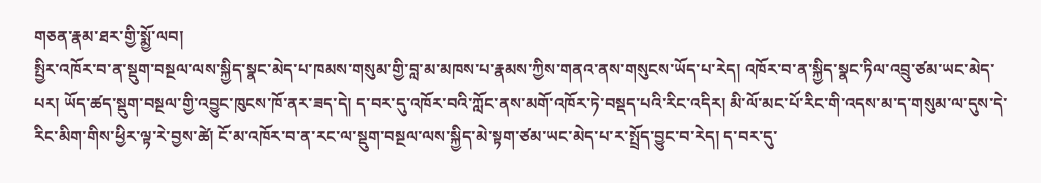གཅན་རྣམ་ཐར་གྱི་སྨྱོ་ལབ།
སྤྱིར་འཁོར་བ་ན་སྡུག་བསྔལ་ལས་སྐྱིད་སྣང་མེད་པ་ཁམས་གསུམ་གྱི་བླ་མ་མཁས་པ་རྣམས་ཀྱིས་གནའ་ནས་གསུངས་ཡོད་པ་རེད། འཁོར་བ་ན་སྐྱིད་སྣང་ཏིལ་འབྲུ་ཙམ་ཡང་མེད་པར། ཡོད་ཚད་སྡུག་བསྔལ་གྱི་འབྱུང་ཁུངས་ཁོ་ནར་ཟད་དེ། ད་བར་དུ་འཁོར་བའི་ཀློང་ནས་མགོ་འཁོར་ཏེ་བསྡད་པའི་རིང་འདིར། མི་ལོ་མང་པོ་རིང་གི་འདས་མ་ད་གསུམ་ལ་དུས་དེ་རིང་མིག་གིས་ཕྱིར་ལྟ་རེ་བྱས་ཚེ། ངོ་མ་འཁོར་བ་ན་རང་ལ་སྡུག་བསྔལ་ལས་སྐྱིད་མེ་སྟག་ཙམ་ཡང་མེད་པ་ར་སྤྲོད་བྱུང་བ་རེད། ད་བར་དུ་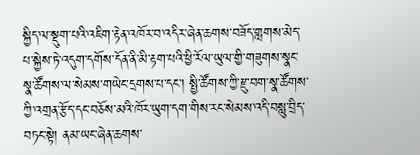སྐྱིད་ལ་སྡུག་པའི་འཇིག་རྟེན་འཁོར་བ་འདིར་ཞེན་ཆགས་བཟོད་གླགས་མེད་པ་སྐྱེས་ཏེ་འདུག་དགོས་དོན་ནི་མི་རྟག་པའི་ཕྱི་རོལ་ཡུལ་གྱི་གཟུགས་སྣང་སྣ་ཚོགས་ལ་སེམས་གཡེང་དྲགས་པ་དང་། སྤྱི་ཚོགས་ཀྱི་རྫུ་བག་སྣ་ཚོགས་ཀྱི་འགྲན་རྩོད་དང་བཅོས་མའི་ཁོར་ཡུག་དག་གིས་རང་སེམས་འདི་བསླུ་བྲིད་བཏང་སྟེ། ནམ་ཡང་ཞེན་ཆགས་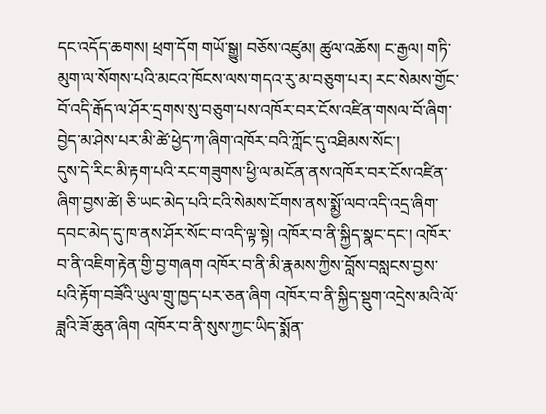དང་འདོད་ཆགས། ཕྲག་དོག གཡོ་སྒྱུ། བཅོས་འཛུམ། ཚུལ་འཆོས། ང་རྒྱལ། གཏི་མུག་ལ་སོགས་པའི་མངའ་ཁོངས་ལས་གདའ་རུ་མ་བཅུག་པར། རང་སེམས་གྱོང་བོ་འདི་རྒོད་ལ་ཤོར་དྲགས་སུ་བཅུག་པས་འཁོར་བར་ངོས་འཛིན་གསལ་བོ་ཞིག་བྱེད་མ་ཤེས་པར་མི་ཚེ་ཕྱེད་ཀ་ཞིག་འཁོར་བའི་ཀློང་དུ་འཐིམས་སོང་།
དུས་དེ་རིང་མི་རྟག་པའི་རང་གཟུགས་ཕྱི་ལ་མངོན་ནས་འཁོར་བར་ངོས་འཛིན་ཞིག་བྱས་ཚེ། ཅི་ཡང་མེད་པའི་ངའི་སེམས་ངོགས་ནས་སྨྱོ་ལབ་འདི་འདྲ་ཞིག་དབང་མེད་དུ་ཁ་ནས་ཤོར་སོང་བ་འདི་ལྟ་སྟེ། འཁོར་བ་ནི་སྐྱིད་སྣང་དང་། འཁོར་བ་ནི་འཇིག་རྟེན་གྱི་བྱ་གཞག འཁོར་བ་ནི་མི་རྣམས་ཀྱིས་བློས་བསླངས་བྱས་པའི་རྟོག་བཟོའི་ཡུལ་གྲུ་ཁྱད་པར་ཅན་ཞིག འཁོར་བ་ནི་སྐྱིད་སྡུག་འདྲེས་མའི་ལོ་ཟླའི་ཟོ་ཆུན་ཞིག འཁོར་བ་ནི་སུས་ཀྱང་ཡིད་སྨོན་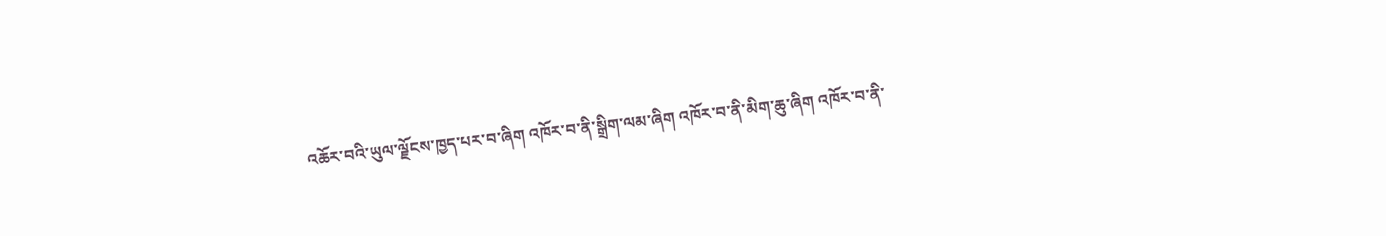འཆོར་བའི་ཡུལ་ལྗོངས་ཁྱད་པར་བ་ཞིག འཁོར་བ་ནི་སྒྲིག་ལམ་ཞིག འཁོར་བ་ནི་མིག་ཆུ་ཞིག འཁོར་བ་ནི་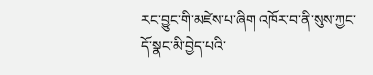རང་བྱུང་གི་མཛེས་པ་ཞིག འཁོར་བ་ནི་སུས་ཀྱང་དོ་སྣང་མི་བྱེད་པའི་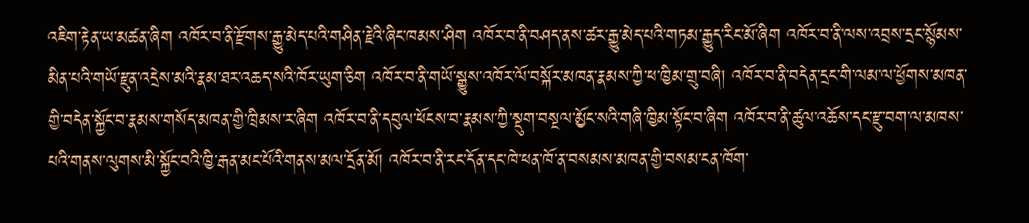འཇིག་རྟེན་ཡ་མཚན་ཞིག འཁོར་བ་ནི་རྫོགས་རྒྱུ་མེད་པའི་གཤིན་རྗེའི་ཞིང་ཁམས་ཤིག འཁོར་བ་ནི་བཤད་ནས་ཚར་རྒྱུ་མེད་པའི་གཏམ་རྒྱུད་རིང་མོ་ཞིག འཁོར་བ་ནི་ལས་འབྲས་དྲང་སྙོམས་མིན་པའི་གཡོ་རྫུན་འདྲེས་མའི་རྣམ་ཐར་འཆད་སའི་ཁོར་ཡུག་ཅིག འཁོར་བ་ནི་གཡོ་སྒྱུས་འཁོར་ལོ་བསྐོར་མཁན་རྣམས་ཀྱི་ཕ་ཁྱིམ་གྲུ་བཞི། འཁོར་བ་ནི་བདེན་དྲང་གི་ལམ་ལ་ཕྱོགས་མཁན་གྱི་བདེན་སྐྱོང་བ་རྣམས་གསོད་མཁན་གྱི་ཁྲིམས་ར་ཞིག འཁོར་བ་ནི་དབུལ་ཕོངས་བ་རྣམས་ཀྱི་སྡུག་བསྔལ་མྱོང་སའི་གཞི་ཁྱིམ་སྟོང་བ་ཞིག འཁོར་བ་ནི་ཚུལ་འཆོས་དང་རྫུ་བག་ལ་མཁས་པའི་གནས་ལུགས་མི་སྐྱོང་བའི་ཁྱི་རྒན་མང་པོའི་གནས་མལ་དྲོན་མོ། འཁོར་བ་ནི་རང་དོན་དང་ཁེ་ཕན་ཁོ་ན་བསམས་མཁན་གྱི་བསམ་ངན་ཁོག་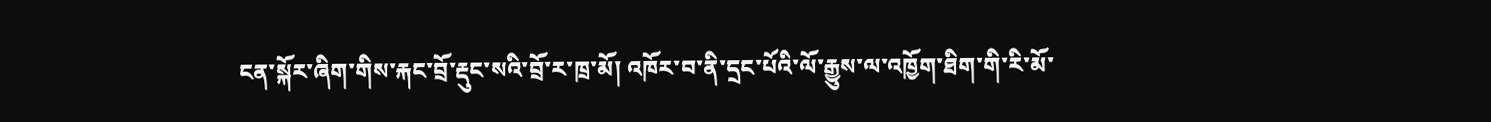ངན་སྐོར་ཞིག་གིས་རྐང་བྲོ་རྡུང་སའི་བྲོ་ར་ཁྲ་མོ། འཁོར་བ་ནི་དྲང་པོའི་ལོ་རྒྱུས་ལ་འཁྱོག་ཐིག་གི་རི་མོ་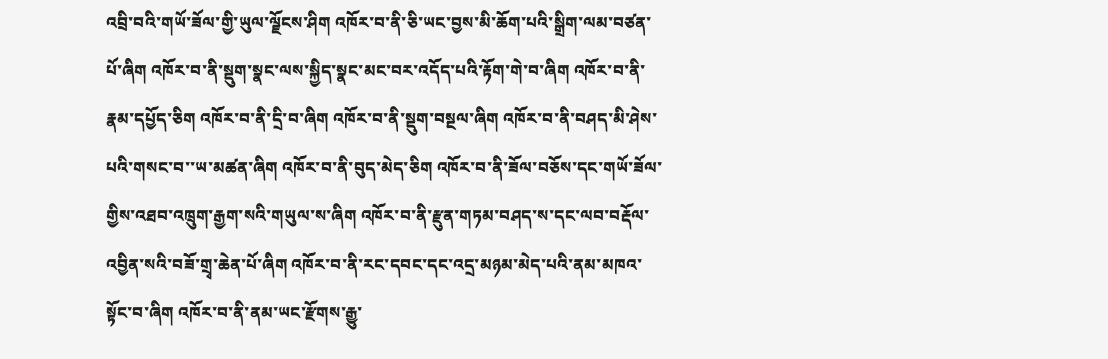འབྲི་བའི་གཡོ་ཟོལ་གྱི་ཡུལ་ལྗོངས་ཤིག འཁོར་བ་ནི་ཅི་ཡང་བྱས་མི་ཆོག་པའི་སྒྲིག་ལམ་བཙན་པོ་ཞིག འཁོར་བ་ནི་སྡུག་སྣང་ལས་སྐྱིད་སྣང་མང་བར་འདོད་པའི་རྟོག་གེ་བ་ཞིག འཁོར་བ་ནི་རྣམ་དཔྱོད་ཅིག འཁོར་བ་ནི་དྲི་བ་ཞིག འཁོར་བ་ནི་སྡུག་བསྔལ་ཞིག འཁོར་བ་ནི་བཤད་མི་ཤེས་པའི་གསང་བ་་ཡ་མཚན་ཞིག འཁོར་བ་ནི་བུད་མེད་ཅིག འཁོར་བ་ནི་ཟོལ་བཅོས་དང་གཡོ་ཟོལ་གྱིས་འཐབ་འཁྲུག་རྒྱག་སའི་གཡུལ་ས་ཞིག འཁོར་བ་ནི་རྫུན་གཏམ་བཤད་ས་དང་ལབ་བརྡོལ་འབྱིན་སའི་བཟོ་གྲྭ་ཆེན་པོ་ཞིག འཁོར་བ་ནི་རང་དབང་དང་འདྲ་མཉམ་མེད་པའི་ནམ་མཁའ་སྟོང་བ་ཞིག འཁོར་བ་ནི་ནམ་ཡང་རྫོགས་རྒྱུ་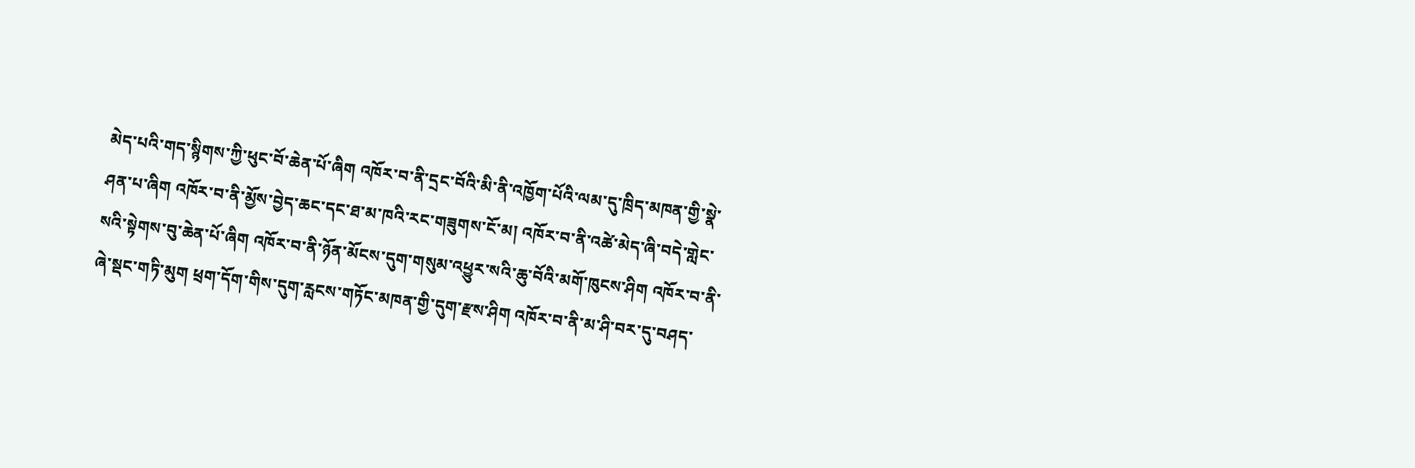མེད་པའི་གད་སྙིགས་ཀྱི་ཕུང་བོ་ཆེན་པོ་ཞིག འཁོར་བ་ནི་དྲང་བོའི་མི་ནི་འཁྱོག་པོའི་ལམ་དུ་ཁྲིད་མཁན་གྱི་སྣེ་ཤན་པ་ཞིག འཁོར་བ་ནི་མྱོས་བྱེད་ཆང་དང་ཐ་མ་ཁའི་རང་གཟུགས་ངོ་མ། འཁོར་བ་ནི་འཚེ་མེད་ཞི་བདེ་གླེང་སའི་སྟེགས་བུ་ཆེན་པོ་ཞིག འཁོར་བ་ནི་ཉོན་མོངས་དུག་གསུམ་འཕྱུར་སའི་ཆུ་བོའི་མགོ་ཁུངས་ཤིག འཁོར་བ་ནི་ཞེ་སྡང་གཏི་མུག ཕྲག་དོག་གིས་དུག་རླངས་གཏོང་མཁན་གྱི་དུག་རྫས་ཤིག འཁོར་བ་ནི་མ་ཤི་བར་དུ་བཤད་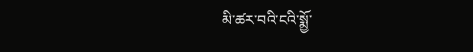མི་ཚར་བའི་ངའི་སྨྱོ་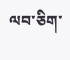ལབ་ཅིག་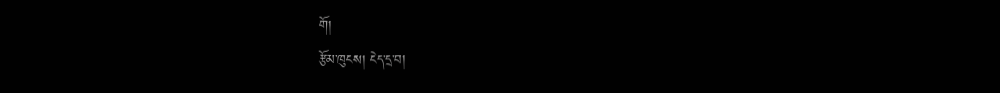གོ།
རྩོམ་ཁུངས། ངེད་དྲ་བ།